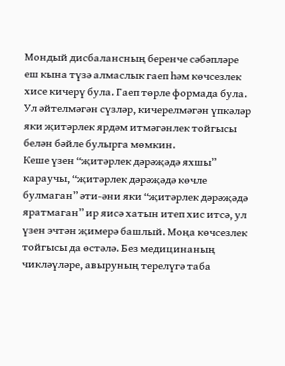Мондый дисбалансның беренче сәбәпләре еш кына түзә алмаслык гаеп һәм көчсезлек хисе кичерү була. Гаеп төрле формада була. Ул әйтелмәгән сүзләр, кичерелмәгән үпкәләр яки җитәрлек ярдәм итмәгәнлек тойгысы белән бәйле булырга мөмкин.
Кеше үзен “җитәрлек дәрәҗәдә яхшы” караучы, “җитәрлек дәрәҗәдә көчле булмаган” әти-әни яки “җитәрлек дәрәҗәдә яратмаган” ир яисә хатын итеп хис итсә, ул үзен эчтән җимерә башлый. Моңа көчсезлек тойгысы да өстәлә. Без медицинаның чикләүләре, авыруның терелүгә таба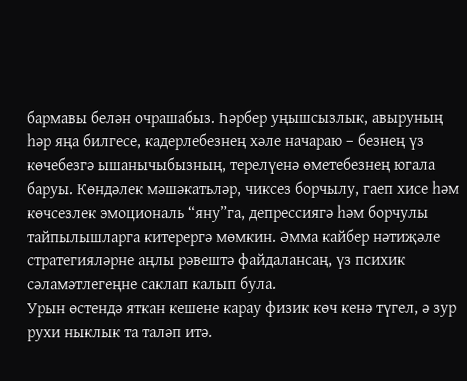бармавы белән очрашабыз. Һәрбер уңышсызлык, авыруның һәр яңа билгесе, кадерлебезнең хәле начараю – безнең үз көчебезгә ышанычыбызның, терелүенә өметебезнең югала баруы. Көндәлек мәшәкатьләр, чиксез борчылу, гаеп хисе һәм көчсезлек эмоциональ “яну”га, депрессиягә һәм борчулы тайпылышларга китерергә мөмкин. Әмма кайбер нәтиҗәле стратегияләрне аңлы рәвештә файдалансаң, үз психик сәламәтлегеңне саклап калып була.
Урын өстендә яткан кешене карау физик көч кенә түгел, ә зур рухи ныклык та таләп итә.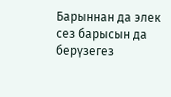Барыннан да элек сез барысын да берүзегез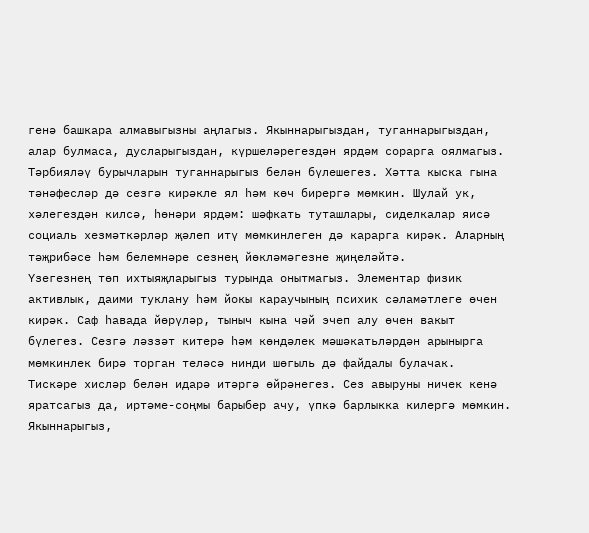генә башкара алмавыгызны аңлагыз. Якыннарыгыздан, туганнарыгыздан, алар булмаса, дусларыгыздан, күршеләрегездән ярдәм сорарга оялмагыз. Тәрбияләү бурычларын туганнарыгыз белән бүлешегез. Хәтта кыска гына тәнәфесләр дә сезгә кирәкле ял һәм көч бирергә мөмкин. Шулай ук, хәлегездән килсә, һөнәри ярдәм: шәфкать туташлары, сиделкалар яисә социаль хезмәткәрләр җәлеп итү мөмкинлеген дә карарга кирәк. Аларның тәҗрибәсе һәм белемнәре сезнең йөкләмәгезне җиңеләйтә.
Үзегезнең төп ихтыяҗларыгыз турында онытмагыз. Элементар физик активлык, даими туклану һәм йокы караучының психик сәламәтлеге өчен кирәк. Саф һавада йөрүләр, тыныч кына чәй эчеп алу өчен вакыт бүлегез. Сезгә ләззәт китерә һәм көндәлек мәшәкатьләрдән арынырга мөмкинлек бирә торган теләсә нинди шөгыль дә файдалы булачак.
Тискәре хисләр белән идарә итәргә өйрәнегез. Сез авыруны ничек кенә яратсагыз да, иртәме-соңмы барыбер ачу, үпкә барлыкка килергә мөмкин. Якыннарыгыз,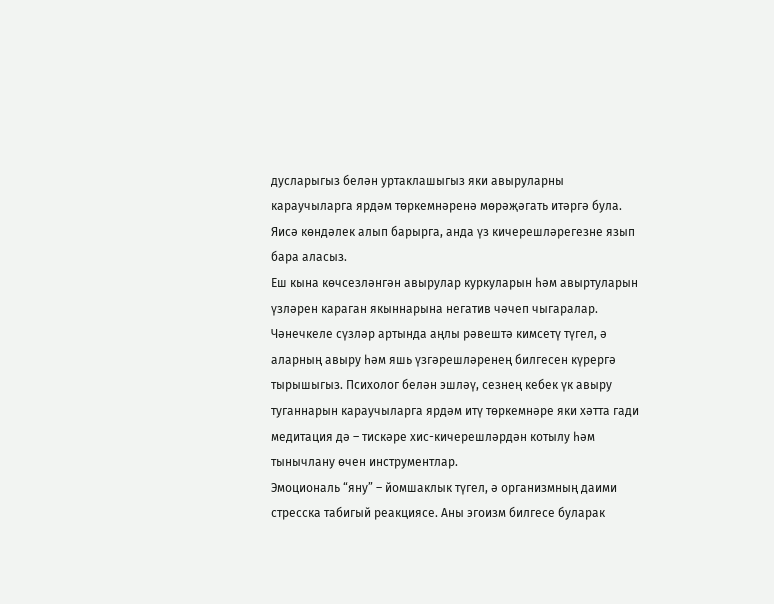дусларыгыз белән уртаклашыгыз яки авыруларны караучыларга ярдәм төркемнәренә мөрәҗәгать итәргә була. Яисә көндәлек алып барырга, анда үз кичерешләрегезне язып бара аласыз.
Еш кына көчсезләнгән авырулар куркуларын һәм авыртуларын үзләрен караган якыннарына негатив чәчеп чыгаралар. Чәнечкеле сүзләр артында аңлы рәвештә кимсетү түгел, ә аларның авыру һәм яшь үзгәрешләренең билгесен күрергә тырышыгыз. Психолог белән эшләү, сезнең кебек үк авыру туганнарын караучыларга ярдәм итү төркемнәре яки хәтта гади медитация дә – тискәре хис-кичерешләрдән котылу һәм тынычлану өчен инструментлар.
Эмоциональ “яну” – йомшаклык түгел, ә организмның даими стресска табигый реакциясе. Аны эгоизм билгесе буларак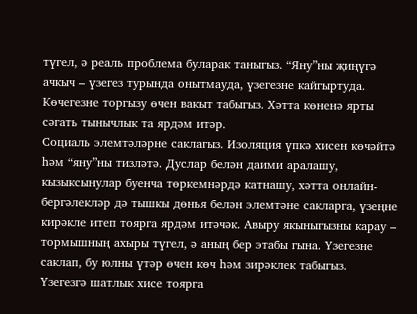түгел, ә реаль проблема буларак таныгыз. “Яну”ны җиңүгә ачкыч – үзегез турында онытмауда, үзегезне кайгыртуда. Көчегезне торгызу өчен вакыт табыгыз. Хәтта көненә ярты сәгать тынычлык та ярдәм итәр.
Социаль элемтәләрне саклагыз. Изоляция үпкә хисен көчәйтә һәм “яну”ны тизләтә. Дуслар белән даими аралашу, кызыксынулар буенча төркемнәрдә катнашу, хәтта онлайн-бергәлекләр дә тышкы дөнья белән элемтәне сакларга, үзеңне кирәкле итеп тоярга ярдәм итәчәк. Авыру якыныгызны карау – тормышның ахыры түгел, ә аның бер этабы гына. Үзегезне саклап, бу юлны үтәр өчен көч һәм зирәклек табыгыз.
Үзегезгә шатлык хисе тоярга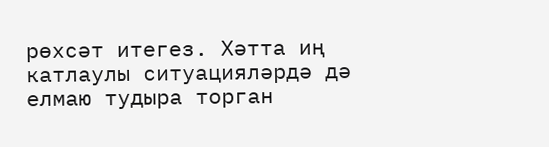рөхсәт итегез. Хәтта иң катлаулы ситуацияләрдә дә елмаю тудыра торган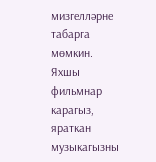мизгелләрне табарга мөмкин. Яхшы фильмнар карагыз, яраткан музыкагызны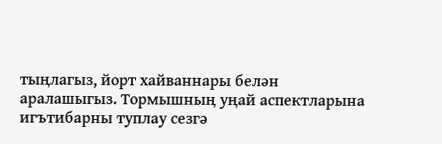тыңлагыз, йорт хайваннары белән аралашыгыз. Тормышның уңай аспектларына игътибарны туплау сезгә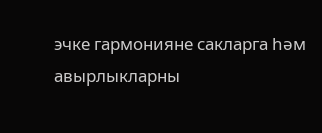эчке гармонияне сакларга һәм авырлыкларны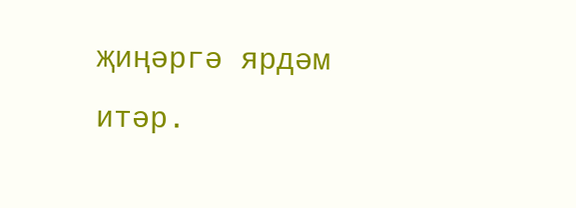җиңәргә ярдәм итәр.